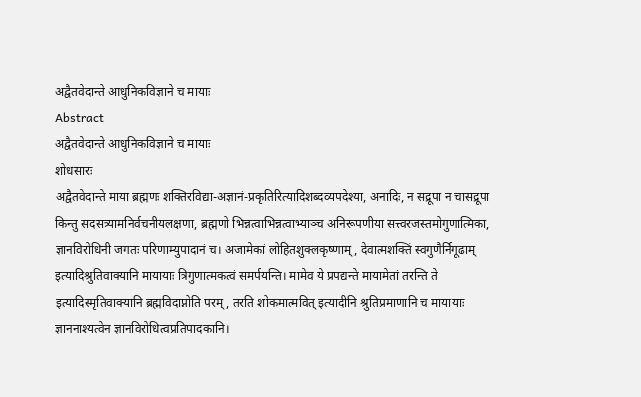अद्वैतवेदान्ते आधुनिकविज्ञाने च मायाः
Abstract
अद्वैतवेदान्ते आधुनिकविज्ञाने च मायाः
शोधसारः
अद्वैतवेदान्ते माया ब्रह्मणः शक्तिरविद्या-अज्ञानं-प्रकृतिरित्यादिशब्दव्यपदेश्या, अनादिः, न सद्रूपा न चासद्रूपा किन्तु सदसत्र्यामनिर्वचनीयलक्षणा, ब्रह्मणो भिन्नत्वाभिन्नत्वाभ्याञ्च अनिरूपणीया सत्त्वरजस्तमोगुणात्मिका, ज्ञानविरोधिनी जगतः परिणाम्युपादानं च। अजामेकां लोहितशुक्लकृष्णाम्, देवात्मशक्तिं स्वगुणैर्निगूढाम् इत्यादिश्रुतिवाक्यानि मायायाः त्रिगुणात्मकत्वं समर्पयन्ति। मामेव ये प्रपद्यन्ते मायामेतां तरन्ति ते इत्यादिस्मृतिवाक्यानि ब्रह्मविदाप्नोति परम्, तरति शोकमात्मवित् इत्यादीनि श्रुतिप्रमाणानि च मायायाः ज्ञाननाश्यत्वेन ज्ञानविरोधित्वप्रतिपादकानि।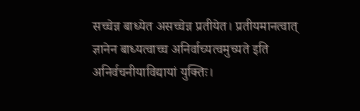सच्चेन्न बाध्येत असच्चेन्न प्रतीयेत। प्रतीयमानत्वात् ज्ञानेन बाध्यत्वाच्च अनिर्वाच्यत्वमुच्यते इति अनिर्वचनीयाविद्यायां युक्तिः।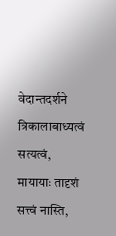वेदान्तदर्शने त्रिकालाबाध्यत्वं सत्यत्वं, मायायाः तादृशं सत्त्वं नास्ति,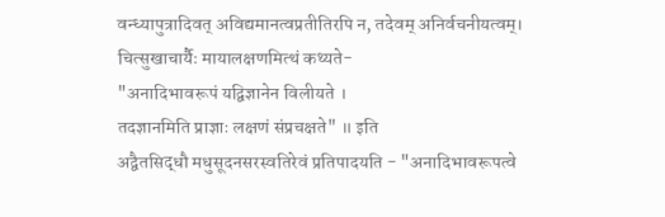वन्ध्यापुत्रादिवत् अविद्यमानत्वप्रतीतिरपि न, तदेवम् अनिर्वचनीयत्वम्। चित्सुखाचार्यैः मायालक्षणमित्थं कथ्यते-
"अनादिभावरूपं यद्विज्ञानेन विलीयते ।
तदज्ञानमिति प्राज्ञाः लक्षणं संप्रचक्षते" ॥ इति
अद्वैतसिद्धौ मधुसूदनसरस्वतिरेवं प्रतिपादयति - "अनादिभावरूपत्वे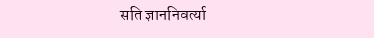सति ज्ञाननिवर्त्या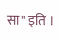सा" इति ।